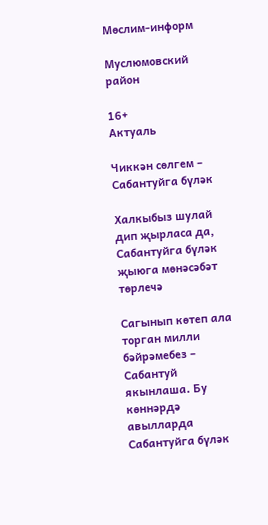Мөслим-информ

Муслюмовский район

16+
Актуаль

Чиккән сөлгем – Сабантуйга бүләк

Халкыбыз шулай дип җырласа да, Сабантуйга бүләк җыюга мөнәсәбәт төрлечә

Сагынып көтеп ала торган милли бәйрәмебез – Сабантуй якынлаша. Бу көннәрдә авылларда Сабантуйга бүләк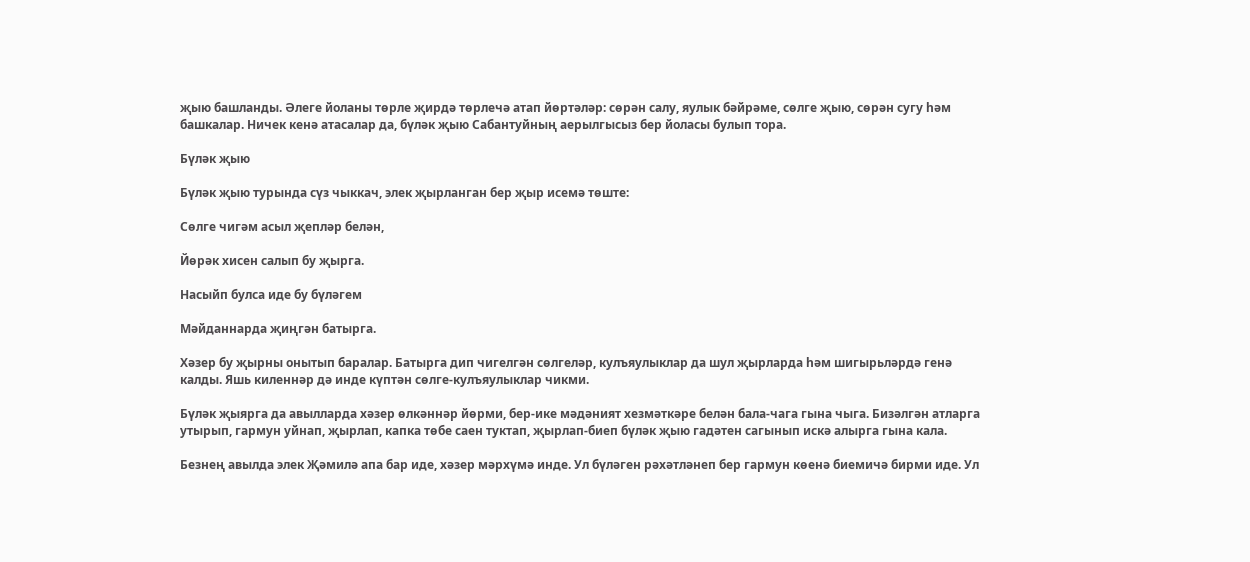җыю башланды. Әлеге йоланы төрле җирдә төрлечә атап йөртәләр: сөрән салу, яулык бәйрәме, сөлге җыю, сөрән сугу һәм башкалар. Ничек кенә атасалар да, бүләк җыю Сабантуйның аерылгысыз бер йоласы булып тора.

Бүләк җыю

Бүләк җыю турында сүз чыккач, элек җырланган бер җыр исемә төште:

Сөлге чигәм асыл җепләр белән,

Йөрәк хисен салып бу җырга.

Насыйп булса иде бу бүләгем

Мәйданнарда җиңгән батырга.

Хәзер бу җырны онытып баралар. Батырга дип чигелгән сөлгеләр, кулъяулыклар да шул җырларда һәм шигырьләрдә генә калды. Яшь киленнәр дә инде күптән сөлге-кулъяулыклар чикми.

Бүләк җыярга да авылларда хәзер өлкәннәр йөрми, бер-ике мәдәният хезмәткәре белән бала-чага гына чыга. Бизәлгән атларга утырып, гармун уйнап, җырлап, капка төбе саен туктап, җырлап-биеп бүләк җыю гадәтен сагынып искә алырга гына кала.

Безнең авылда элек Җәмилә апа бар иде, хәзер мәрхүмә инде. Ул бүләген рәхәтләнеп бер гармун көенә биемичә бирми иде. Ул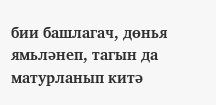бии башлагач, дөнья ямьләнеп, тагын да матурланып китә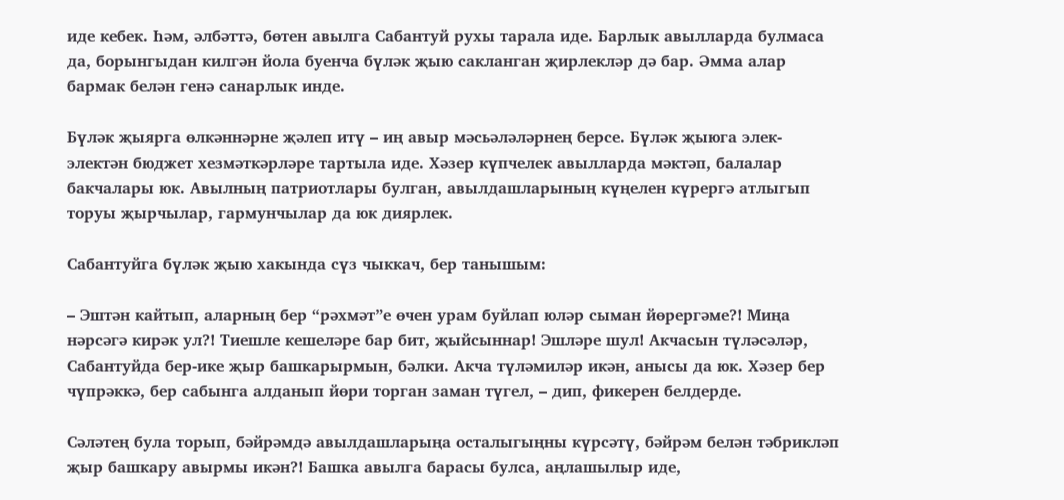иде кебек. Һәм, әлбәттә, бөтен авылга Сабантуй рухы тарала иде. Барлык авылларда булмаса да, борынгыдан килгән йола буенча бүләк җыю сакланган җирлекләр дә бар. Әмма алар бармак белән генә санарлык инде.

Бүләк җыярга өлкәннәрне җәлеп итү – иң авыр мәсьәләләрнең берсе. Бүләк җыюга элек-электән бюджет хезмәткәрләре тартыла иде. Хәзер күпчелек авылларда мәктәп, балалар бакчалары юк. Авылның патриотлары булган, авылдашларының күңелен күрергә атлыгып торуы җырчылар, гармунчылар да юк диярлек.

Сабантуйга бүләк җыю хакында сүз чыккач, бер танышым:

– Эштән кайтып, аларның бер “рәхмәт”е өчен урам буйлап юләр сыман йөрергәме?! Миңа нәрсәгә кирәк ул?! Тиешле кешеләре бар бит, җыйсыннар! Эшләре шул! Акчасын түләсәләр, Сабантуйда бер-ике җыр башкарырмын, бәлки. Акча түләмиләр икән, анысы да юк. Хәзер бер чүпрәккә, бер сабынга алданып йөри торган заман түгел, – дип, фикерен белдерде.

Сәләтең була торып, бәйрәмдә авылдашларыңа осталыгыңны күрсәтү, бәйрәм белән тәбрикләп җыр башкару авырмы икән?! Башка авылга барасы булса, аңлашылыр иде,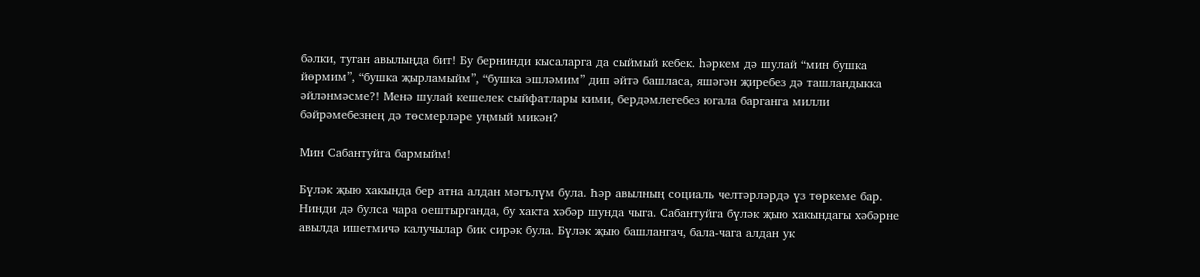бәлки, туган авылыңда бит! Бу бернинди кысаларга да сыймый кебек. һәркем дә шулай “мин бушка йөрмим”, “бушка җырламыйм”, “бушка эшләмим” дип әйтә башласа, яшәгән җиребез дә ташландыкка әйләнмәсме?! Менә шулай кешелек сыйфатлары кими, бердәмлегебез югала барганга милли бәйрәмебезнең дә төсмерләре уңмый микән?

Мин Сабантуйга бармыйм!

Бүләк җыю хакында бер атна алдан мәгълүм була. Һәр авылның социаль челтәрләрдә үз төркеме бар. Нинди дә булса чара оештырганда, бу хакта хәбәр шунда чыга. Сабантуйга бүләк җыю хакындагы хәбәрне авылда ишетмичә калучылар бик сирәк була. Бүләк җыю башлангач, бала-чага алдан ук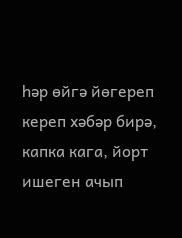һәр өйгә йөгереп кереп хәбәр бирә, капка кага, йорт ишеген ачып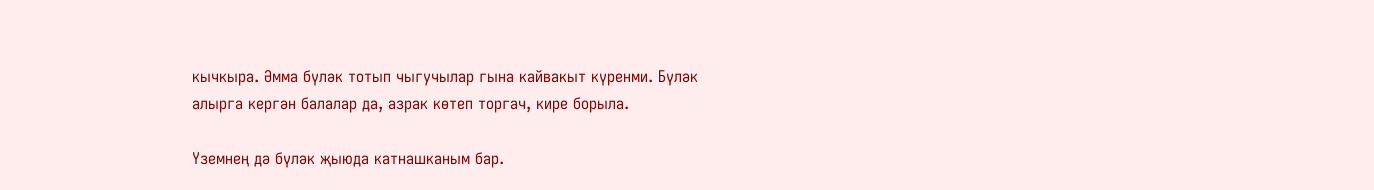кычкыра. Әмма бүләк тотып чыгучылар гына кайвакыт күренми. Бүләк алырга кергән балалар да, азрак көтеп торгач, кире борыла.

Үземнең дә бүләк җыюда катнашканым бар.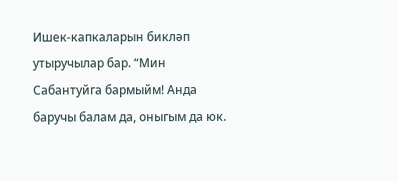Ишек-капкаларын бикләп утыручылар бар. “Мин Сабантуйга бармыйм! Анда баручы балам да, оныгым да юк.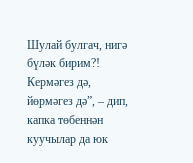Шулай булгач, нигә бүләк бирим?! Кермәгез дә, йөрмәгез дә”, – дип, капка төбеннән куучылар да юк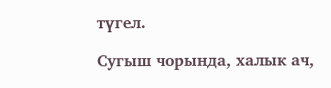түгел.

Сугыш чорында, халык ач,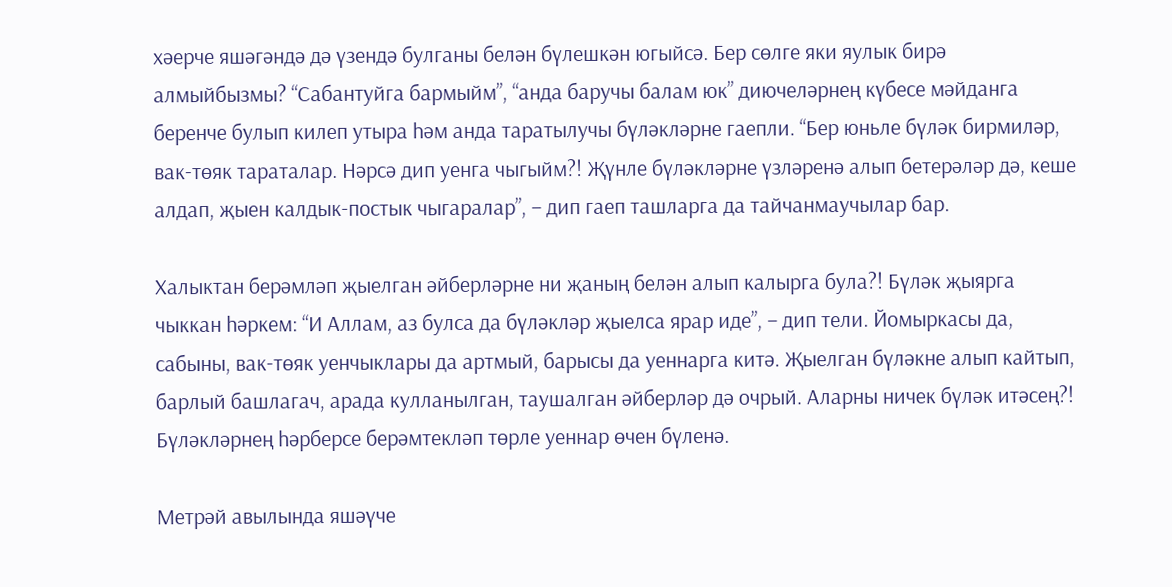хәерче яшәгәндә дә үзендә булганы белән бүлешкән югыйсә. Бер сөлге яки яулык бирә алмыйбызмы? “Сабантуйга бармыйм”, “анда баручы балам юк” диючеләрнең күбесе мәйданга беренче булып килеп утыра һәм анда таратылучы бүләкләрне гаепли. “Бер юньле бүләк бирмиләр, вак-төяк тараталар. Нәрсә дип уенга чыгыйм?! Җүнле бүләкләрне үзләренә алып бетерәләр дә, кеше алдап, җыен калдык-постык чыгаралар”, – дип гаеп ташларга да тайчанмаучылар бар.

Халыктан берәмләп җыелган әйберләрне ни җаның белән алып калырга була?! Бүләк җыярга чыккан һәркем: “И Аллам, аз булса да бүләкләр җыелса ярар иде”, – дип тели. Йомыркасы да, сабыны, вак-төяк уенчыклары да артмый, барысы да уеннарга китә. Җыелган бүләкне алып кайтып, барлый башлагач, арада кулланылган, таушалган әйберләр дә очрый. Аларны ничек бүләк итәсең?! Бүләкләрнең һәрберсе берәмтекләп төрле уеннар өчен бүленә.

Метрәй авылында яшәүче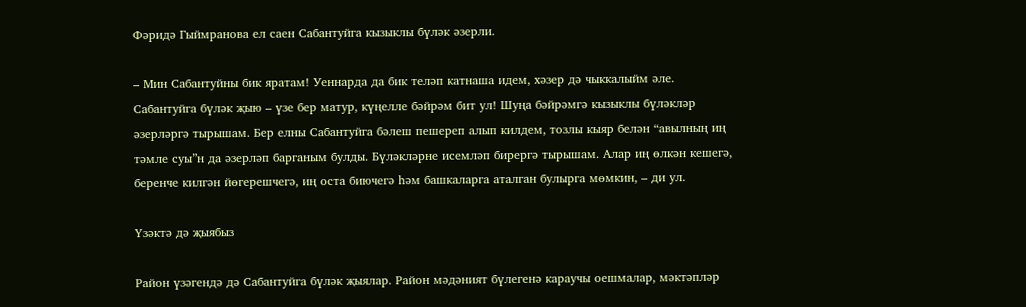Фәридә Гыймранова ел саен Сабантуйга кызыклы бүләк әзерли.

– Мин Сабантуйны бик яратам! Уеннарда да бик теләп катнаша идем, хәзер дә чыккалыйм әле. Сабантуйга бүләк җыю – үзе бер матур, күңелле бәйрәм бит ул! Шуңа бәйрәмгә кызыклы бүләкләр әзерләргә тырышам. Бер елны Сабантуйга бәлеш пешереп алып килдем, тозлы кыяр белән “авылның иң тәмле суы”н да әзерләп барганым булды. Бүләкләрне исемләп бирергә тырышам. Алар иң өлкән кешегә, беренче килгән йөгерешчегә, иң оста биючегә һәм башкаларга аталган булырга мөмкин, – ди ул.

Үзәктә дә җыябыз

Район үзәгендә дә Сабантуйга бүләк җыялар. Район мәдәният бүлегенә караучы оешмалар, мәктәпләр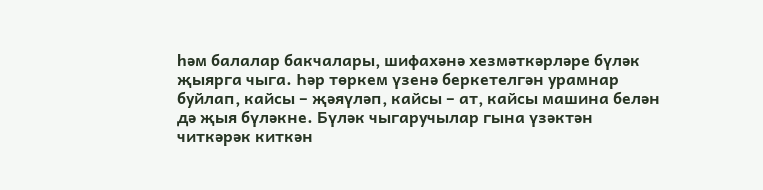һәм балалар бакчалары, шифахәнә хезмәткәрләре бүләк җыярга чыга. Һәр төркем үзенә беркетелгән урамнар буйлап, кайсы – җәяүләп, кайсы – ат, кайсы машина белән дә җыя бүләкне. Бүләк чыгаручылар гына үзәктән читкәрәк киткән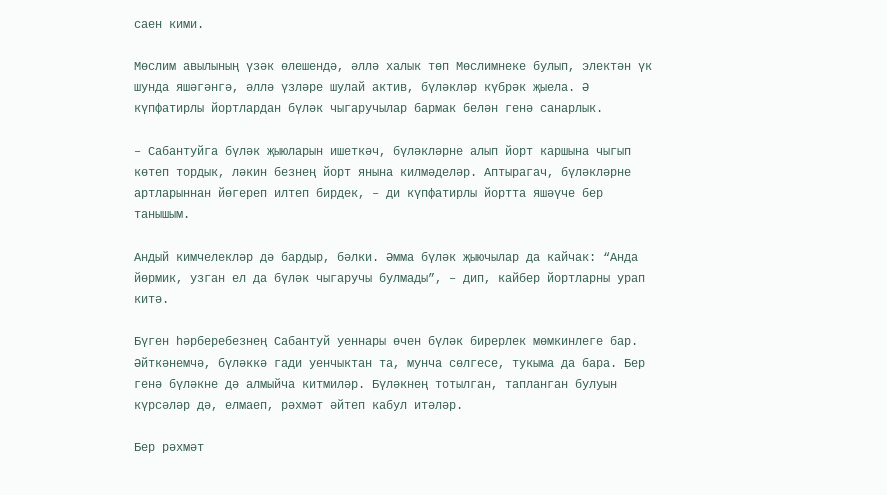саен кими.

Мөслим авылының үзәк өлешендә, әллә халык төп Мөслимнеке булып, электән үк шунда яшәгәнгә, әллә үзләре шулай актив, бүләкләр күбрәк җыела. Ә күпфатирлы йортлардан бүләк чыгаручылар бармак белән генә санарлык.

– Сабантуйга бүләк җыюларын ишеткәч, бүләкләрне алып йорт каршына чыгып көтеп тордык, ләкин безнең йорт янына килмәделәр. Аптырагач, бүләкләрне артларыннан йөгереп илтеп бирдек, – ди күпфатирлы йортта яшәүче бер танышым.

Андый кимчелекләр дә бардыр, бәлки. Әмма бүләк җыючылар да кайчак: “Анда йөрмик, узган ел да бүләк чыгаручы булмады”, – дип, кайбер йортларны урап китә.

Бүген һәрберебезнең Сабантуй уеннары өчен бүләк бирерлек мөмкинлеге бар. Әйткәнемчә, бүләккә гади уенчыктан та, мунча сөлгесе, тукыма да бара. Бер генә бүләкне дә алмыйча китмиләр. Бүләкнең тотылган, тапланган булуын күрсәләр дә, елмаеп, рәхмәт әйтеп кабул итәләр.

Бер рәхмәт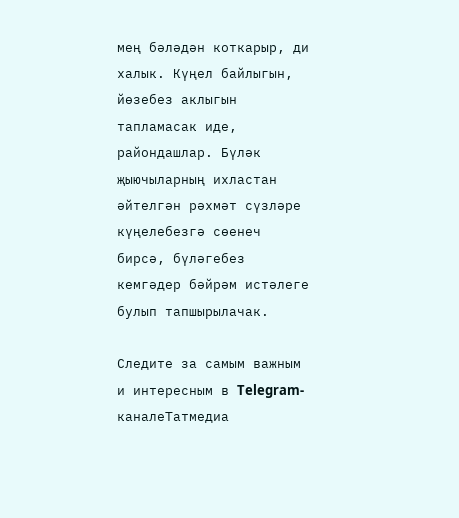мең бәләдән коткарыр, ди халык. Күңел байлыгын, йөзебез аклыгын тапламасак иде, райондашлар. Бүләк җыючыларның ихластан әйтелгән рәхмәт сүзләре күңелебезгә сөенеч бирсә, бүләгебез кемгәдер бәйрәм истәлеге булып тапшырылачак.

Следите за самым важным и интересным в Telegram-каналеТатмедиа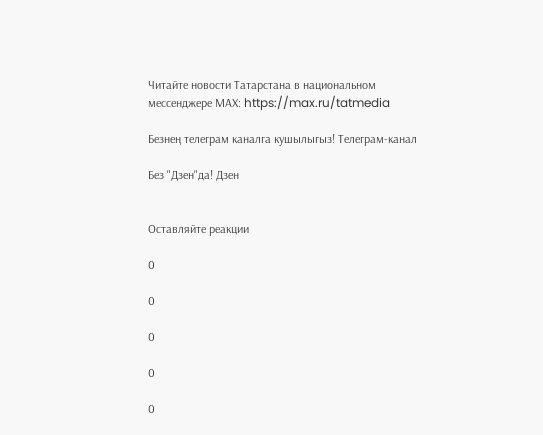Читайте новости Татарстана в национальном мессенджере MАХ: https://max.ru/tatmedia

Безнең телеграм каналга кушылыгыз! Телеграм-канал

Без "Дзен"да! Дзен


Оставляйте реакции

0

0

0

0

0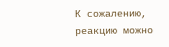К сожалению, реакцию можно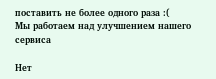поставить не более одного раза :(
Мы работаем над улучшением нашего сервиса

Нет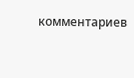комментариев